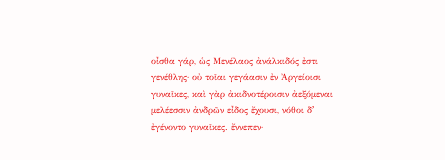οἶσθα γάρ, ὡς Μενέλαος ἀνάλκιδός ἐστι γενέθλης· οὐ τοῖαι γεγάασιν ἐν Ἀργείοισι γυναῖκες, καὶ γὰρ ἀκιδνοτέροισιν ἀεξόμεναι μελέεσσιν ἀνδρῶν εἶδος ἔχουσι, νόθοι δʼ ἐγένοντο γυναῖκες. ἔννεπεν·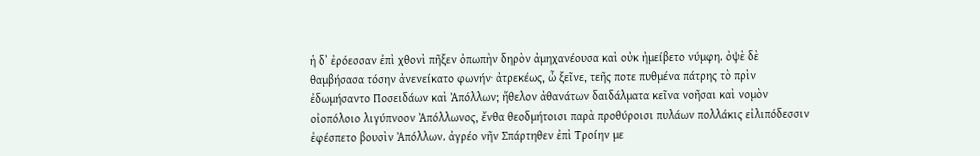ἡ δʼ ἐρόεσσαν ἐπὶ χθονὶ πῆξεν ὀπωπὴν δηρὸν ἀμηχανέουσα καὶ οὐκ ἠμείβετο νύμφη. ὀψὲ δὲ θαμβήσασα τόσην ἀνενείκατο φωνήν· ἀτρεκέως, ὦ ξεῖνε, τεῆς ποτε πυθμένα πάτρης τὸ πρὶν ἐδωμήσαντο Ποσειδάων καὶ Ἀπόλλων; ἤθελον ἀθανάτων δαιδάλματα κεῖνα νοῆσαι καὶ νομὸν οἰοπόλοιο λιγύπνοον Ἀπόλλωνος, ἔνθα θεοδμήτοισι παρὰ προθύροισι πυλάων πολλάκις εἰλιπόδεσσιν ἐφέσπετο βουσὶν Ἀπόλλων. ἀγρέο νῆν Σπάρτηθεν ἐπὶ Τροίην με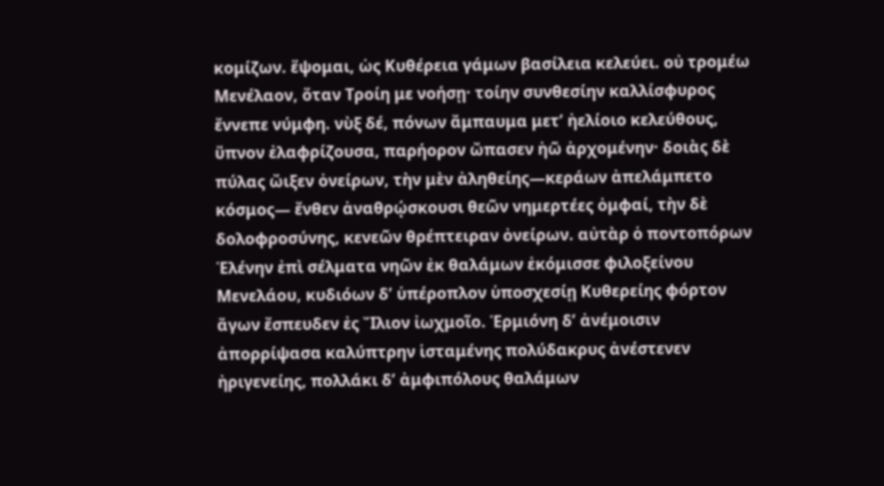κομίζων. ἕψομαι, ὡς Κυθέρεια γάμων βασίλεια κελεύει. οὐ τρομέω Μενέλαον, ὅταν Τροίη με νοήσῃ· τοίην συνθεσίην καλλίσφυρος ἔννεπε νύμφη. νὺξ δέ, πόνων ἄμπαυμα μετʼ ἠελίοιο κελεύθους, ὕπνον ἐλαφρίζουσα, παρήορον ὤπασεν ἠῶ ἀρχομένην· δοιὰς δὲ πύλας ὤιξεν ὀνείρων, τὴν μὲν ἀληθείης—κεράων ἀπελάμπετο κόσμος— ἔνθεν ἀναθρῴσκουσι θεῶν νημερτέες ὀμφαί, τὴν δὲ δολοφροσύνης, κενεῶν θρέπτειραν ὀνείρων. αὐτὰρ ὁ ποντοπόρων Ἑλένην ἐπὶ σέλματα νηῶν ἐκ θαλάμων ἐκόμισσε φιλοξείνου Μενελάου, κυδιόων δʼ ὑπέροπλον ὑποσχεσίῃ Κυθερείης φόρτον ἄγων ἔσπευδεν ἐς Ἴλιον ἰωχμοῖο. Ἑρμιόνη δʼ ἀνέμοισιν ἀπορρίψασα καλύπτρην ἱσταμένης πολύδακρυς ἀνέστενεν ἠριγενείης, πολλάκι δʼ ἀμφιπόλους θαλάμων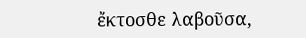ἔκτοσθε λαβοῦσα,